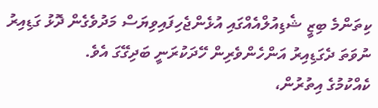ކިތަންމެ ބިޒީ ޝެޑިއުލްއެއްގައި އުޅެންޖެހިފައިވިޔަސް މަދުވެގެން ދޮޅު ގަޑިއިރު ނުވަތަ ދެގަޑިއިރު އަންހެންވެރިން ހޭދަކުރަނީ ބަދިގޭގަ އެވެ.
ކެއްކުމުގެ އިތުރުން،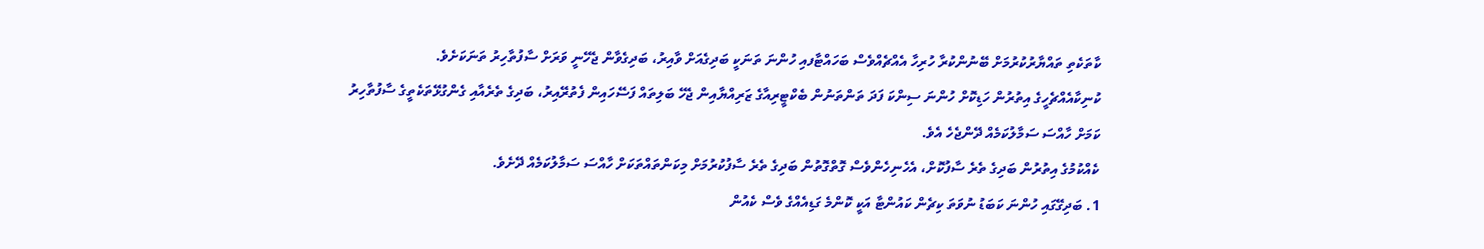ކާތަކެތި ތައްޔާރުކުރުމަށް ބޭނުންކުރާ ހުރިހާ އެއްޗެއްވެސް ބަހައްޓާފއި ހުންނަ ތަނަކީ ބަދިގެއަށް ވާއިރު، ބަދިގެވާން ޖެހޭނީ ވަރަށް ސާފުތާހިރު ތަނަކަށެވެ.
ކުނިކާއެއްޗެހީގެ އިތުރުން ހަޑިކޮށް ހުންނަ ސިންކަ ފަދަ ތަންތަނުން ބެކްޓީރިއާގެ ޒަރިއްޔާއިން ޖެހޭ ބަލިތައް ފަސޭހައިން ފެތުރޭއިރު، ބަދިގެ ތެރެއާއި ގެންގުޅޭތަކެތީގެ ސާފުތާހިރު ކަމަށް ހާއްސަ ސަމާލުކަމެއް ދޭންޖެހެ އެވެ.
ކެއްކުމުގެ އިތުރުން ބަދިގެ ތެރެ ސާފުކޮށް، އެހެނިހެންވެސް ގޮތްގޮތުން ބަދިގެ ތެރެ ސާފުކުރުމަށް މިކަންތައްތަކަށް ހާއްސަ ސަމާލުކަމެއް ދޭށެވެ.
1. ބަދިގޭގައި ހުންނަ ކަބަޑު ނުވަތަ ކިޗެން ކައުންޓާ އަކީ ކޮންމެ ގަޑިއެއްގެ ވެސް ކެއުން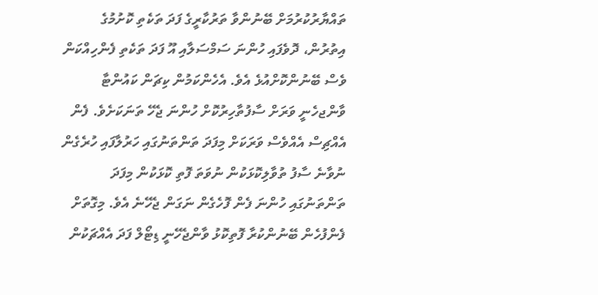ތައްޔާރުކުރުމަށް ބޭނުންވާ ތަރުކާރީގެ ފަދަ ތަކެތި ކޮށުމުގެ އިތުރުން، ދޮވެފައި ހުންނަ ސަމްސަލާއި އޫ ފަދަ ތަކެތި ފެންހިއްކަން ވެސް ބޭނުންކޮށްއުޅެ އެވެ. އެހެންކަމުން ކިޗަން ކައުންޓާ ވާންޖހެނީ ވަރަށް ސާފުތާހިރުކޮށް ހުންނަ ޖެހޭ ތަނަކަށެވެ. ފެން އެއްޗިސް އެއްވެސް ވަރަކަށް މިފަދަ ތަންތަނުގައި ހަރުލާފައި ހުރެގެން ނުވާނެ ސާފު ތުވާލިކޮޅަކުން ނުވަތަ ފޮތި ކޮޅަކުން މިފަދަ ތަންތަނުގައި ހުންނަ ފެން ފޮހެގެން ނަގަން ޖެހޭނެ އެވެ. މިގޮތަށް ފެންފުހެން ބޭނުންކުރާ ފޮތިކޮޅު ވާންޖެހޭނީ ޑިޓޯލް ފަދަ އެއްޗަކުން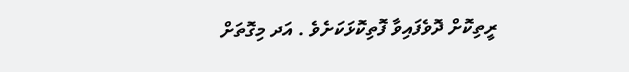ރީތިކޮށް ދޮވެފައިވާ ފޮތިކޮޅަކަށެވެ . އަދ މިގޮތަށް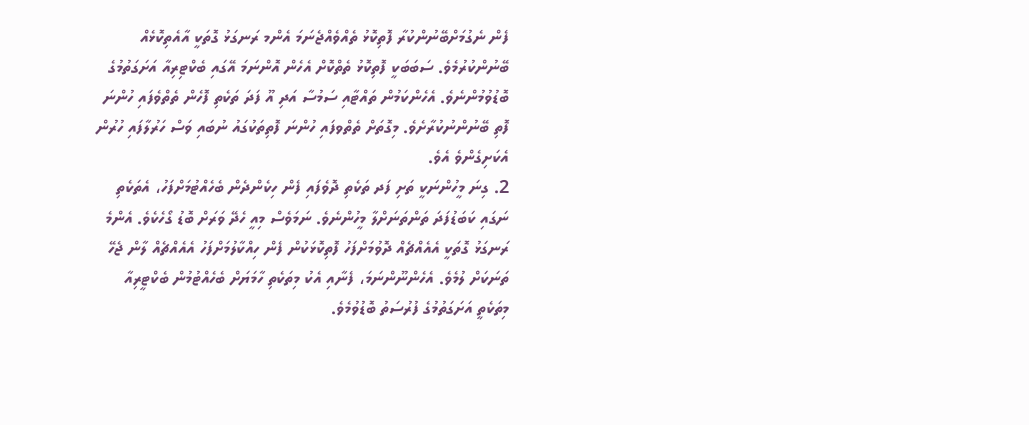ފެން ނެގުމަށްބޭނުންކުރާ ފޮތިކޮޅު ތެއްވެއްޖެނަމަ އެންމ ރަނގަޅު ގޮތަކީ އާއެތިކޮޅެއް ބޭނުންކުރުމެވެ. ސަބަބަކީ ފޮތިކޮޅު ތެތްކޮށް އެހެން އޮންނަމަ އޭގައި ބެކްޓިރިއާ އަށަގަތުމުގެ ބޮޑުވުމުންނެވެ. އެހެންކަމުން ތައްޓާއި ސަމުސާ އަދި އޫ ފަދަ ތަކެތި ފޮހެން ތެތްވެފައި ހުންނަ ފޮތި ބޭނުންނުކުރާށެވެ. މިގޮތަށް ތެތްވފައި ހުންނަ ފޮތިތަކުގައު ނުބައި ވަސް ހަރުލާފައި ހުރުން އެކަށިގެންވެ އެވެ.
2. ގިނަ މީހުންނަކީ ތަށި ފަދ ތަކެތި ދޮވެފައި ފެން ހިކެންދެން ބެހެއްޓުމަށްފަހު، އެތަކެތި ނަގައި ކަބަޑުފަދަ ތަންތަނަށްލާ މީހުންނެވެ. ނަމަވެސް މިއީ ހެދޭ ވަރަށް ބޮޑު ގޯހެކެވެ. އެންމެ ރަނގަޅު ގޮތަކީ އެއެއްޗެއް ދޮވުމަށްފަހު ފޮތިކޮޅަކުން ފެން ހިއްކާލުމަށްފަހު އެއެއްޗެއް ލާން ޖެހޭ ތަނަކަށް ލުމެވެ. އެހެންނޫންނަމަ، ފެނާއި އެކު މިތަކެތި ހާމަޔަށް ބެހެއްޓުމުން ބެކްޓީރިއާ މިތަކެތީ އަށަގަތުމުގެ ފުރުސަތު ބޮޑުވުމެވެ.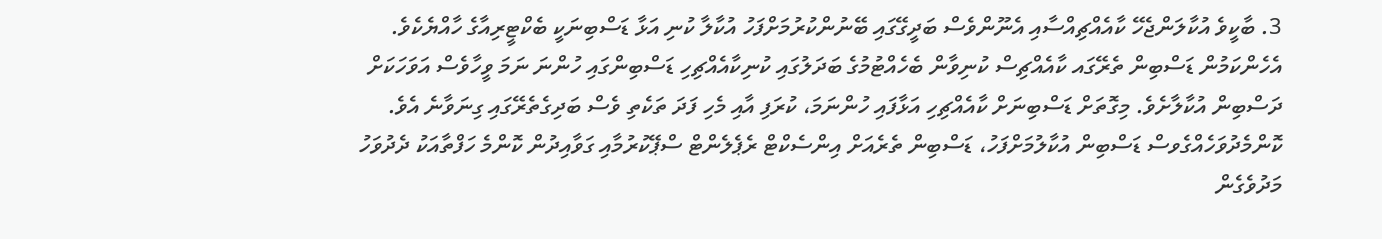3. ބާކީވެ އުކާލަންޖެހޭ ކާއެއްޗިއްސާއި އެނޫންވެސް ބަދީގޭގައި ބޭނުންކުރުމަށްފަހު އުކާލާ ކުނި އަޅާ ޑަސްބިނަކީ ބެކްޓީރިއާގެ ހާއްޔެކެވެ. އެހެންކަމުން ޑަސްބިން ތެރޭގައ ކާއެއްޗިސް ކުނިވާން ބެހެއްޓުމުގެ ބަދަލުގައި ކުނިކާއެއްޗިހި ޑަސްބިންގައި ހުންނަ ނަމަ ވީހާވެސް އަވަހަކަށް ދަސްބިން އުކާލާށެވެ. މިގޮތަށް ޑަސްބިނަށް ކާއެއްޗިހި އަޅާފައި ހުންނަމަ، ކުރަފި އާއި މެހި ފަދަ ތަކެތި ވެސް ބަދިގެތެރޭގައި ގިނަވާނެ އެވެ. ކޮންމެދުވަހެއްގެވސް ޑަސްބިން އުކާލުމަށްފަހު، ޑަސްބިން ތެރެއަށް އިންސެކްޓް ރެޕެލެންޓް ސްޕޭކުރުމާއި ގަވާއިދުން ކޮންމެ ހަފްތާއަކު ދެދުވަހު މަދުވެގެން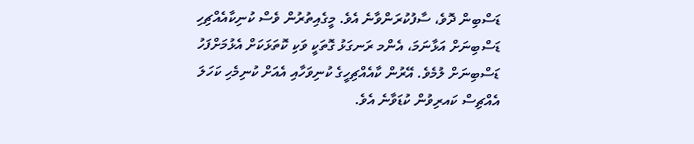ޑަސްބިން ދޮވެ، ސާފުކުރަންވާނެ އެވެ. މީގެއިތުރުން ވެސް ކުނިކާއެއްޗިހި ޑަސްބިނަށް އަޅާނަމަ، އެންމ ރަނގަޅު ގޮތަކީ ވަކި ކޮތަޅަކަށް އެޅުމަށްފަހު ޑަސްބިނަށް ލުމެވެ. އޭރުން ކާއެއްޗިހީގެ ކުނިވަހާއި އެއަށް ކުނިމެހި ކަހަލަ އެއްޗިސް ކައރިވުން ކުޑަވާނެ އެވެ.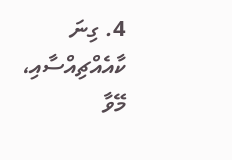4. ގިނަ ކާއެއްޗިއްސާއި، މޭވާ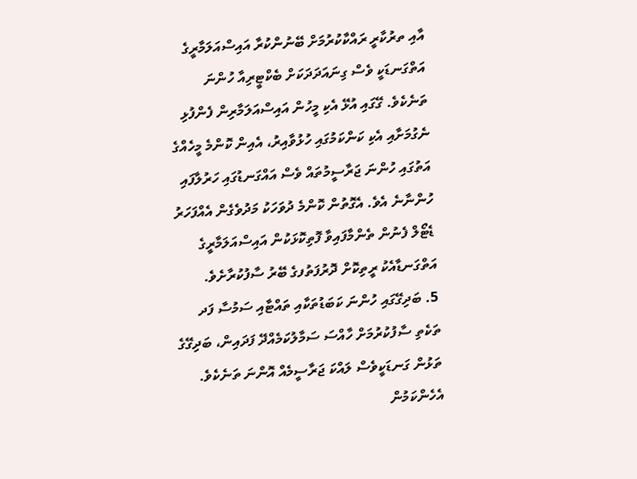އާއި ތރުކާރީ ރައްކާކުރުމަށް ބޭނުންކުރާ އައިސްއަލަމާރީގެ އަތްގަނޑަކީ ވެސް ގިނައަދަދަކަށް ބެކްޓީރިއާ ހުންނަ ތަނެކެވެ. ގޭގައި އުޅޭ އެކި މީހުން އައިސްއަލަމާރިން ފެންފުޅި ނެގުމަށާއި އެކި ކަންކަމުގައި ހުޅުވާއިރު، އެއިން ކޮންމެ މީހެއްގެ އަތުގައި ހުންނަ ޖަރާސީމުތައް ވެސް އައްގަނޑުގައި ހަރުލާފައި ހުންނާނެ އެވެ. އެގޮތުން ކޮންމެ ދުވަހަކު މަދުވެގެން އެއްފަހަރު ޑެޓޯލް ފެނުން ތެންމާފައިވާ ފޮތިކޮޅަކުން އައިސްއަލަމާރީގެ އަތްގަނޑާއެކު ރީތިކޮށް ދޮރުފަތުފގެ ބޭރު ސާފުކުރާށެވެ.
5. ބަދިގޭގައި ހުންނަ ކަބަޑުތަކާއި ތައްޓާއި ސަމުސާ ފަދ ތަކެތި ސާފުކުރުމަށް ހާއްސަ ސަމާލުކަމެއްދޭ ފަދައިން، ބަދިގޭގެ ތަޅުން ގަނޑަކީވެސް ލައްކަ ޖަރާސީމެއް އޮންނަ ތަނެކެވެ. އެހެންކަމުން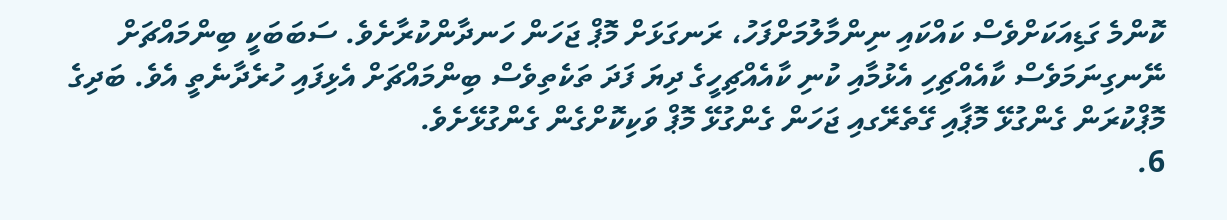ކޮންމެ ގަޑިއަކަށްވެސް ކައްކައި ނިންމާލުމަށްފަހު، ރަނގަޅަށް މޮޕް ޖަހަން ހަނދާންކުރާށެވެ. ސަބަބަކީ ބިންމައްޗަށް ނޭނގިނަމަވެސް ކާއެއްޗިހި އެޅުމާއި ކުނި ކާއެއްޗިހީގެ ދިޔަ ފަދަ ތަކެތިވެސް ބިންމައްޗަށް އެޅިފައި ހުރެދާނެތީ އެވެ. ބަދިގެ މޮޕްކުރަން ގެންގުޅޭ މޮޕާއި ގޭތެރޭގއި ޖަހަން ގެންގުޅޭ މޮޕް ވަކިކޮށްގެން ގެންގުޅޭށެވެ.
6.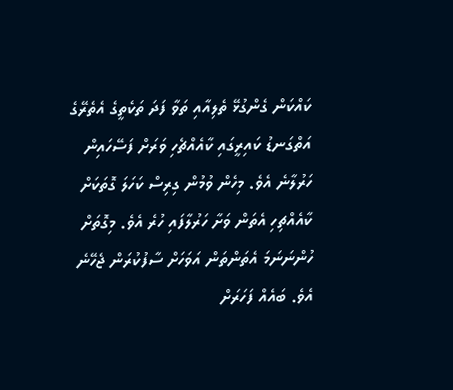ކައްކަން ގެންގުޅޭ ތެލިއާއި ތަވާ ފަދަ ތަކެތީގެ އެތެރޭގެ އަތްގަނޑު ކައިރީގައި ކާއެއްޗެހި ވަރަށް ފަސޭހައިން ހަރުލާނެ އެވެ. މިހެން ވުމުން ގިރިސް ކަހަލަ ގޮތަކަށް ކާއެއްޗިހި އެތަން ވަށާ ހަރުލާފައި ހުރެ އެވެ. މިގޮތަށް ހުންނަނަމަ އެތަންތަން އަވަހަށް ސާފުކުރަން ޖެހޭނެ އެވެ. ބައެއް ފަހަރަށް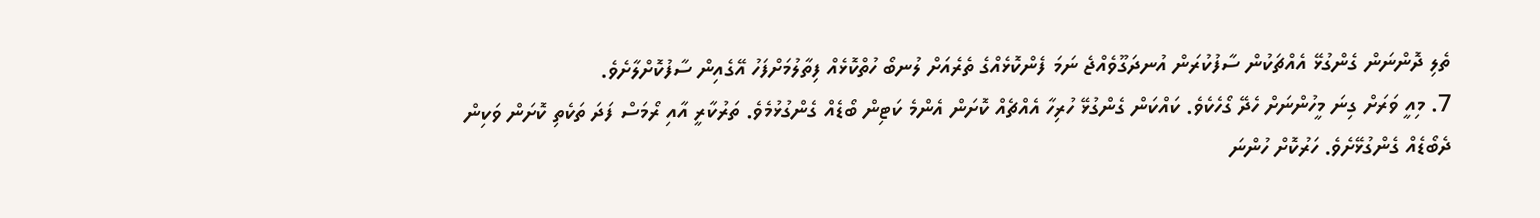ތެލި ދޮންނަން ގެންގުޅޭ އެއްޗަކުން ސާފުކުރަން އުނދަގޫވެއްޖެ ނަމަ ފެންކޮޅެއްގެ ތެރެއަށް ލުނބޯ ހުތްކޮޅެއް ފިތާލުމަށްފަހު އޭގެއިން ސާފުކޮށްލާށެވެ.
7. މިއީ ވަރަށް ގިނަ މީހުންނަށް ހެދޭ ގޯހެކެވެ. ކައްކަން ގެންގުޅޭ ހުރިހާ އެއްޗެއް ކޮށަން އެންމެ ކަޓިން ބޯޑެއް ގެންގުޅުމެވެ. ތަރުކާރީ އާއި ރޯމަސް ފަދަ ތަކެތި ކޮށަން ވަކިން ދެބޯޑެއް ގެންގުޅޭށެވެ. ހަރުކޮށް ހުންނަ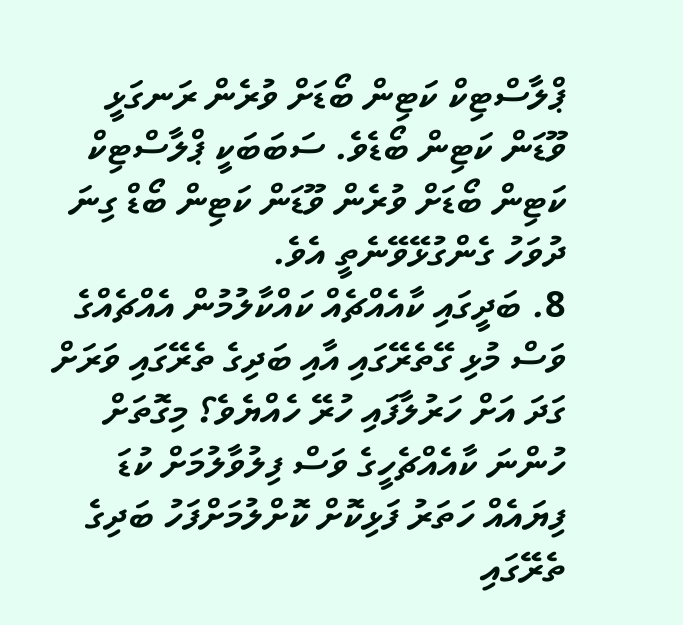ޕްލާސްޓިކް ކަޓިން ބޯޑަށް ވުރެން ރަނގަޅީ ވޫޑަން ކަޓިން ބޯޑެވެ. ސަބަބަކީ ޕްލާސްޓިކް ކަޓިން ބޯޑަށް ވުރެން ވޫޑަން ކަޓިން ބޯޑް ގިނަ ދުވަހު ގެންގުޅޭވޭނެތީ އެވެ.
8. ބަދީގައި ކާއެއްޗެއް ކައްކާލުމުން އެއްޗެއްގެ ވަސް މުޅި ގޭތެރޭގައި އާއި ބަދިގެ ތެރޭގައި ވަރަށް ގަދަ އަށް ހަރުލާފައި ހުރޭ ހެއްޔެވެ؟ މިގޮތަށް ހުންނަ ކާއެއްޗެހީގެ ވަސް ފިލުވާލުމަށް ކުޑަ ފިޔައެއް ހަތަރު ފަޅިކޮށް ކޮށްލުމަށްފަހު ބަދިގެ ތެރޭގައި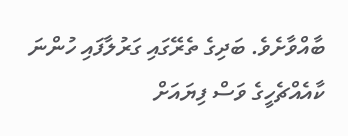ބާއްވާށެވެ. ބަދިގެ ތެރޭގައި ގަރުލާފައި ހުންނަ ކާއެއްޗެހީގެ ވަސް ފިޔައަށް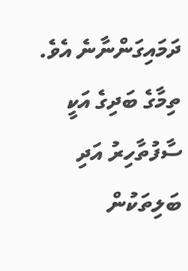ދަމައިގަންނާނެ އެވެ.
ތިމާގެ ބަދިގެ އަކީ ސާފުތާހިރު އަދި ބަލިތަކުން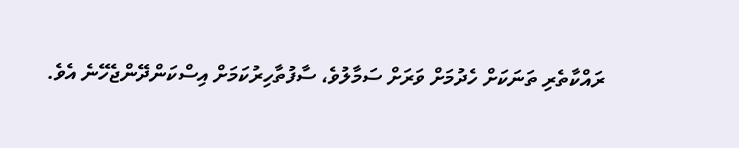ރައްކާތެރި ތަނަކަށް ހެދުމަށް ވަރަށް ސަމާލުވެ، ސާފުތާހިރުކަމަށް އިސްކަންދޭންޖެހޭނެ އެވެ.